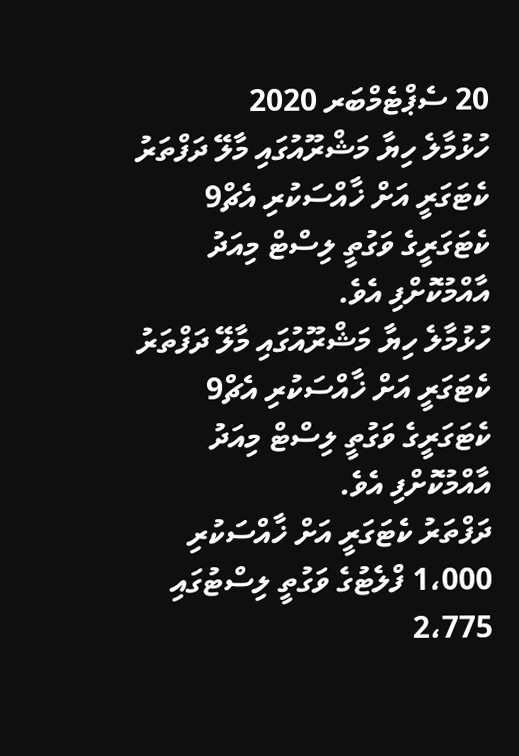20 ސެޕްޓެމްބަރ 2020
ހުޅުމާލެ ހިޔާ މަޝްރޫއުގައި މާލޭ ދަފްތަރު ކެޓަގަރީ އަށް ޚާއްސަކުރި އެޗް9 ކެޓަގަރީގެ ވަގުތީ ލިސްޓް މިއަދު އާއްމުކޮށްފި އެވެ.
ހުޅުމާލެ ހިޔާ މަޝްރޫއުގައި މާލޭ ދަފްތަރު ކެޓަގަރީ އަށް ޚާއްސަކުރި އެޗް9 ކެޓަގަރީގެ ވަގުތީ ލިސްޓް މިއަދު އާއްމުކޮށްފި އެވެ.
ދަފްތަރު ކެޓަގަރީ އަށް ޚާއްސަކުރި 1،000 ފްލެޓުގެ ވަގުތީ ލިސްޓުގައި 2،775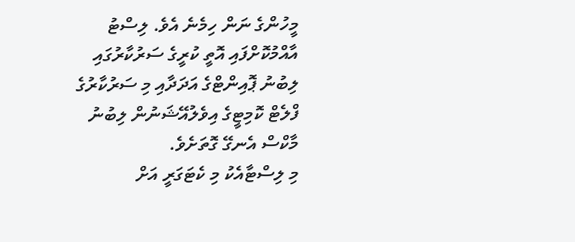މީހުންގެ ނަން ހިމެނެ އެވެ. ލިސްޓު އާއްމުކޮށްފައި އޮތީ ކުރީގެ ސަރުކާރުގައި ލިބުނު ޕޮއިންޓްގެ އަދަދާއި މި ސަރުކާރުގެ ފްލެޓް ކޮމިޓީގެ އިވެލުއޭޝަނުން ލިބުނު މާކްސް އެނގޭ ގޮތަށެވެ.
މި ލިސްޓާއެކު މި ކެޓަގަރީ އަށް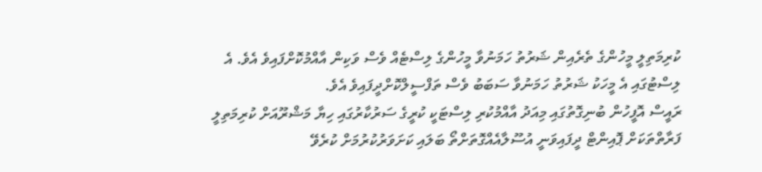ކުރިމަތިލީ މީހުންގެ ތެރެއިން ޝަރުތު ހަމަނުވާ މީހުންގެ ލިސްޓެއް ވެސް ވަކިން އާއްމުކޮށްފައިވެ އެވެ. އެ ލިސްޓުގައި އެ މީހަކު ޝަރުތު ހަމަނުވާ ސަބަބު ވެސް ތަފްސީލްކޮށްދީފައިވެ އެވެ.
ރައީސް އޮފީހުން ބުނިގޮތުގައި މިއަދު އާއްމުކުރި ލިސްޓަކީ ކުރީގެ ސަރުކާރުގައި ހިޔާ މަޝްރޫއަށް ކުރިމަތިލީ ފަރާތްތަކަށް ޕޮއިންޓް ދީފައިވަނީ އުސޫލާއެއްގޮތަށްތޯ ބަލައި ކަށަވަރުކުރުމަށް ކުރެވޭ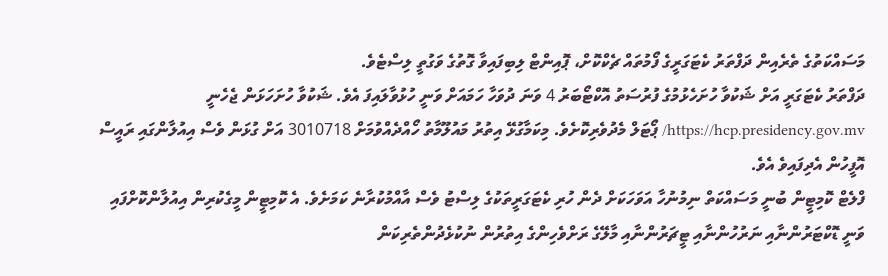މަސައްކަތުގެ ތެރެއިން ދަފްތަރު ކެޓަގަރީގެ ފޯމުތައް ޗެކްކޮށް، ޕޮއިންޓް ލިބިފައިވާ ގޮތުގެ ވަގުތީ ލިސްޓެވެ.
ދަފްތަރު ކެޓަގަރީ އަށް ޝަކުވާ ހުށަހެޅުމުގެ ފުރުސަތު އޮކްޓޯބަރު 4 ވަނަ ދުވަހާ ހަމައަށް ވަނީ ހުޅުވާލައިފަ އެވެ. ޝަކުވާ ހުށަހަޅަން ޖެހެނީ https://hcp.presidency.gov.mv/ ޕޯޓަލް މެދުވެރިކޮށެވެ. މިކަމާގުޅޭ އިތުރު މައުލޫމާތު ހޯއްދެއްވުމަށް 3010718 އަށް ގުޅަން ވެސް އިއުލާންގައި ރައީސް އޮފީހުން އެދިފައިވެ އެވެ.
ފްލެޓް ކޮމިޓީން ބުނީ މަސައްކަތް ނިމުނުހާ އަވަހަކަށް ދެން ހުރި ކެޓަގަރީތަކުގެ ލިސްޓު ވެސް އާއްމުކުރާނެ ކަމަށެވެ. އެ ކޮމިޓީން މީގެކުރިން އިއުލާންކޮށްފައި ވަނީ ޑޮކްޓަރުންނާއި ނަރުހުންނާއި ޓީޗަރުންނާއި މާލޭގެ ރަށްވެހިންގެ އިތުރުން ނުކުޅެދުންތެރިކަން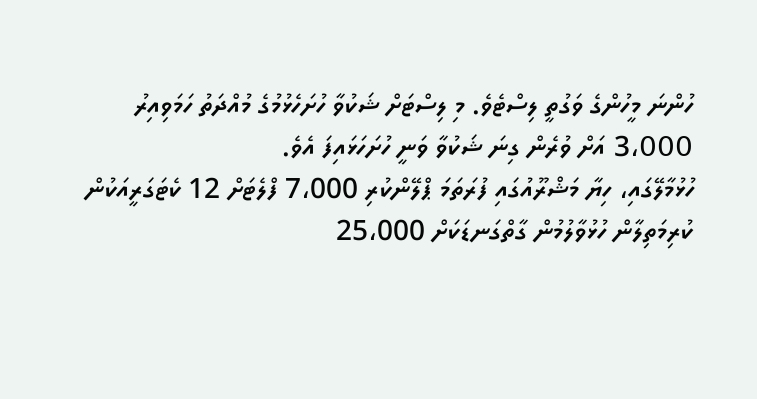ހުންނަ މީހުންގެ ވަގުތީ ލިސްޓެވެ. މި ލިސްޓަށް ޝަކުވާ ހުށަހެޅުމުގެ މުއްދަތު ހަމަވިއިރު 3،000 އަށް ވުރެން ގިނަ ޝަކުވާ ވަނީ ހުށަހަޅައިފަ އެވެ.
ހުޅުމާލޭގައި، ހިޔާ މަޝްރޫއުގައި ފުރަތަމަ ޕްލޭންކުރި 7،000 ފްލެޓަށް 12 ކެޓަގަރީއަކުން ކުރިމަތިލާން ހުޅުވާލުމުން ގާތްގަނޑަކަށް 25،000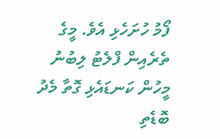ފޯމު ހުށަހެޅި އެވެ. މީގެ ތެރެއިން ފްލެޓު ލިބުނު މީހުން ކަނޑައެޅި ގޮތާ މެދު ބޮޑެތި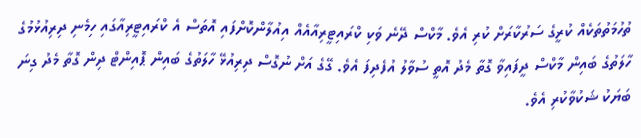ތުހުމަތުތަކެއް ކުރީގެ ސަރުކާރަށް ކުރި އެވެ. މާކްސް ދޭނެ ވަކި ކްރައިޓީރިއާއެއް އިއުލާންކޮށްފައި އޮތަސް އެ ކްރައިޓީރިއާގައި ހިމެނި ދިރިއުޅުމުގެ ހާލަތުގެ ބައިން މާކްސް ދީފައިވާ ގޮތާ މެދު އޮތީ ސުވާލު އުފެދިފަ އެވެ. ގޭގެ އަށް ނުގޮސް ދިރިއުޅޭ ހާލަތުގެ ބައިން ޕޮއިންޓް ދިން ގޮތާ މެދު ގިނަ ބަޔަކު ޝަކުވާކުރި އެވެ.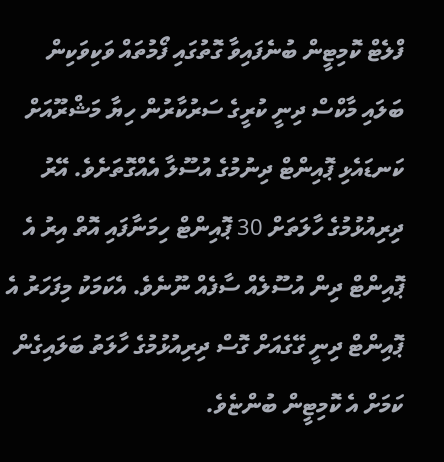ފްލެޓް ކޮމިޓީން ބުނެފައިވާ ގޮތުގައި ފޯމުތައް ވަކިވަކިން ބަލައި މާކްސް ދިނީ ކުރީގެ ސަރުކާރުން ހިޔާ މަޝްރޫއަށް ކަނޑައެޅި ޕޮއިންޓް ދިނުމުގެ އުސޫލާ އެއްގޮތަށެވެ. އޭރު ދިރިއުޅުމުގެ ހާލަތަށް 30 ޕޮއިންޓް ހިމަނާފައި އޮތް އިރު އެ ޕޮއިންޓް ދިން އުސޫލެއް ސާފެއް ނޫނެވެ. އެކަމަކު މިފަހަރު އެ ޕޮއިންޓް ދިނީ ގޭގެއަށް ގޮސް ދިރިއުޅުމުގެ ހާލަތު ބަލައިގެން ކަމަށް އެ ކޮމިޓީން ބުންޏެވެ.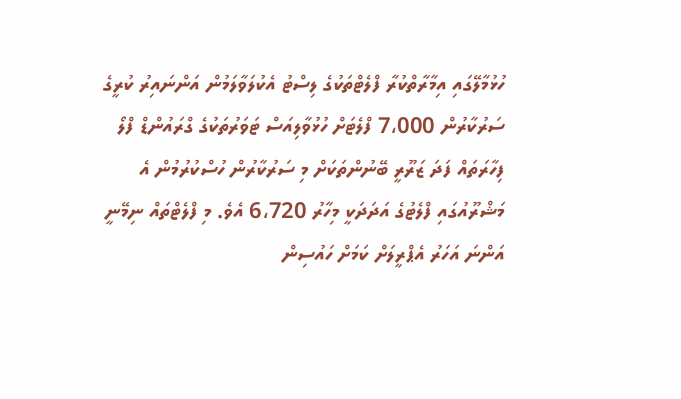ހުޅުމާލޭގައި އިމާރާތްކުރާ ފްލެޓްތަކުގެ ލިސްޓު އެކުލަވާލަމުން އަންނައިރު ކުރީގެ ސަރުކާރުން 7،000 ފްލެޓަށް ހުޅުވާލިއަސް ޓަވަރުތަކުގެ ގްރައުންޑް ފްލޯ ފިހާރަތައް ފަދަ ޒަރޫރީ ބޭނުންތަކަށް މި ސަރުކާރުން ހުސްކުރުމުން އެ މަޝްރޫއުގައި ފްލެޓުގެ އަދަދަކީ މިހާރު 6،720 އެވެ. މި ފްލެޓްތައް ނިމޭނީ އަންނަ އަހަރު އެޕްރީލަށް ކަމަށް ހައުސިން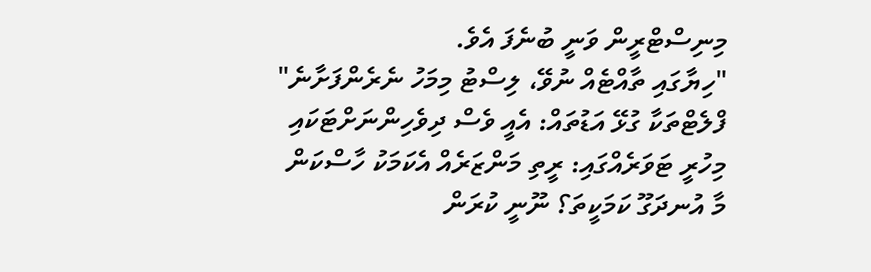މިނިސްޓްރީން ވަނީ ބުނެފަ އެވެ.
"ހިޔާގައި ތާއްޓެއް ނުވޭ، ލިސްޓު މިމަހު ނެރެންފަށާނެ"
ފްލެޓްތަކާ ގުޅޭ އަޑުތައް: އެއީ ވެސް ދިވެހިންނަށްޓަކައި
މިހުރީ ޓަވަރެއްގައި: ރީތި މަންޒަރެއް އެކަމަކު ހާސްކަން
މާ އުނދަގޫ ކަމަކީތަ؟ ނޫނީ ކުރަން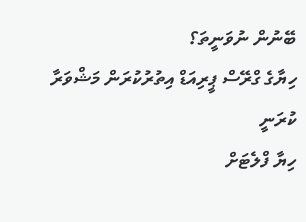ބޭނުން ނުވަނީތަ؟
ހިޔާގެ ގްރޭސް ޕީރިއަޑް އިތުރުކުރަން މަޝްވަރާ ކުރަނީ
ހިޔާ ފްލެޓަށް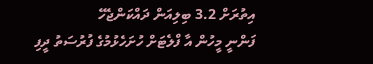އިތުރަށް 3.2 ބިލިއަން ދައްކަންޖެހޭ
ފަންނީ މީހުން އާ ފްލެޓަށް ހުށަހެޅުމުގެ ފުރުސަތު ދީފި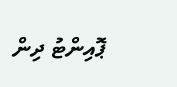ޕޮއިންޓު ދިން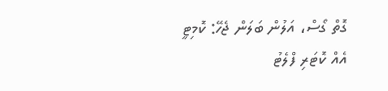ގޮތް ގޯސް، އަލުން ބަލަން ޖެހޭ: ކޮމިޓީ
އެއް ކޮޓަރި ފްލެޓު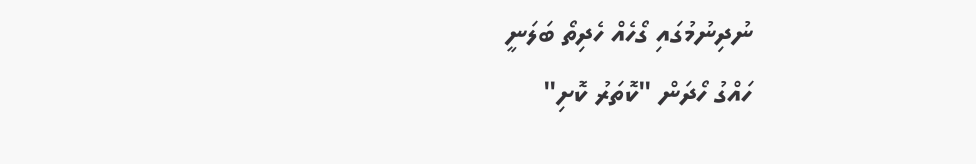ނުދިނުމުގައި ގޯހެއް ހެދިތޯ ބަލަނީ
ހައްގު ހޯދަން "ކޮތަރު ކޮށި"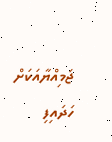ޖަމިއްޔާއަކަށް ހަދައިފި